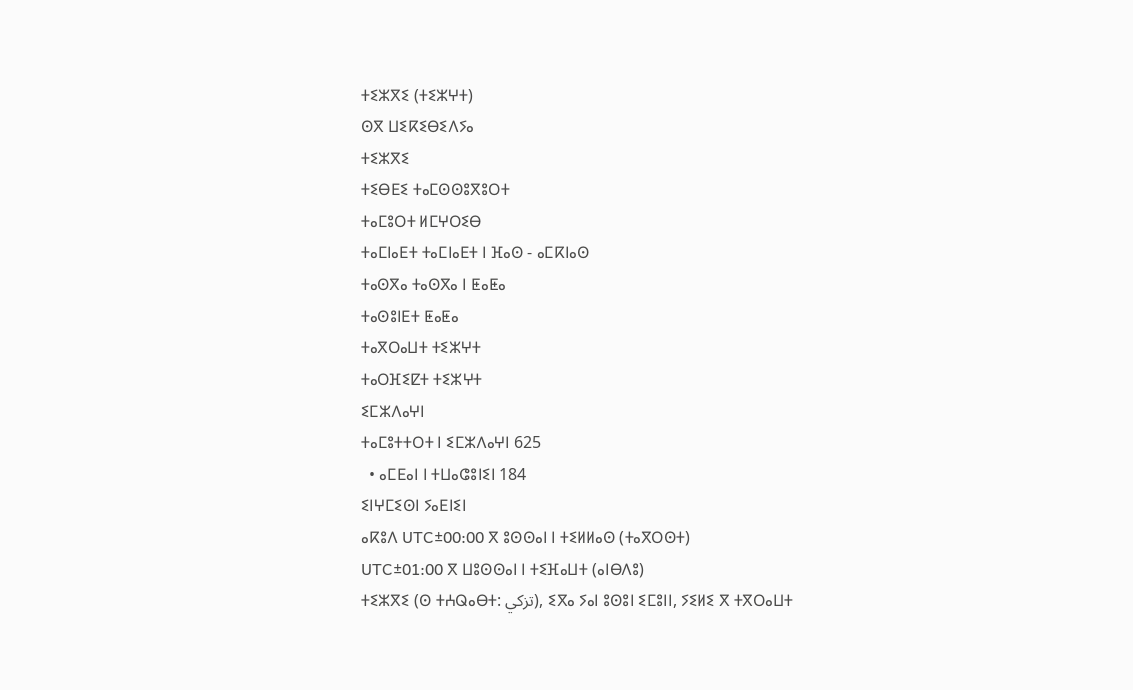ⵜⵉⵣⴳⵉ (ⵜⵉⵣⵖⵜ)
ⵙⴳ ⵡⵉⴽⵉⴱⵉⴷⵢⴰ
ⵜⵉⵣⴳⵉ
ⵜⵉⴱⴹⵉ ⵜⴰⵎⵙⵙⵓⴳⵓⵔⵜ
ⵜⴰⵎⵓⵔⵜ ⵍⵎⵖⵔⵉⴱ
ⵜⴰⵎⵏⴰⴹⵜ ⵜⴰⵎⵏⴰⴹⵜ ⵏ ⴼⴰⵙ - ⴰⵎⴽⵏⴰⵙ
ⵜⴰⵙⴳⴰ ⵜⴰⵙⴳⴰ ⵏ ⵟⴰⵟⴰ
ⵜⴰⵙⵓⵏⴹⵜ ⵟⴰⵟⴰ
ⵜⴰⴳⵔⴰⵡⵜ ⵜⵉⵣⵖⵜ
ⵜⴰⵔⴼⵉⵇⵜ ⵜⵉⵣⵖⵜ
ⵉⵎⵣⴷⴰⵖⵏ
ⵜⴰⵎⵓⵜⵜⵔⵜ ⵏ ⵉⵎⵣⴷⴰⵖⵏ 625
  • ⴰⵎⴹⴰⵏ ⵏ ⵜⵡⴰⵛⵓⵏⵉⵏ 184
ⵉⵏⵖⵎⵉⵙⵏ ⵢⴰⴹⵏⵉⵏ
ⴰⴽⵓⴷ UTC±00:00 ⴳ ⵓⵙⵙⴰⵏ ⵏ ⵜⵉⵍⵍⴰⵙ (ⵜⴰⴳⵔⵙⵜ)
UTC±01:00 ⴳ ⵡⵓⵙⵙⴰⵏ ⵏ ⵜⵉⴼⴰⵡⵜ (ⴰⵏⴱⴷⵓ)
ⵜⵉⵣⴳⵉ (ⵙ ⵜⵄⵕⴰⴱⵜ: تزكي), ⵉⴳⴰ ⵢⴰⵏ ⵓⵙⵓⵏ ⵉⵎⵓⵏⵏ, ⵢⵉⵍⵉ ⴳ ⵜⴳⵔⴰⵡⵜ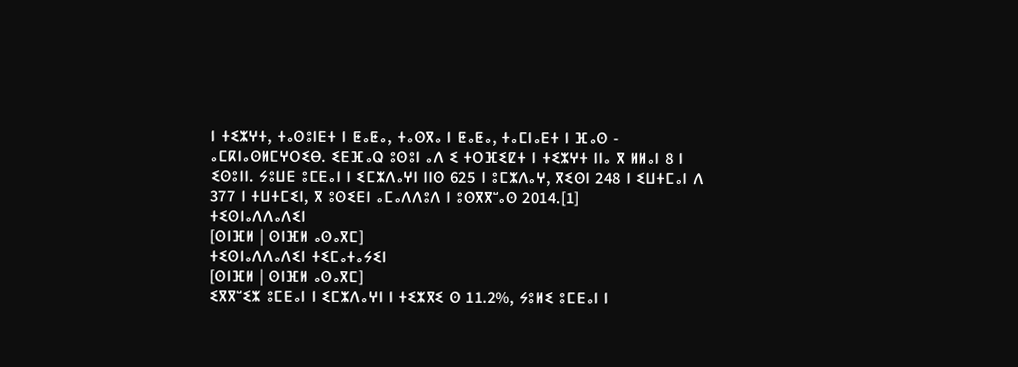ⵏ ⵜⵉⵣⵖⵜ, ⵜⴰⵙⵓⵏⴹⵜ ⵏ ⵟⴰⵟⴰ, ⵜⴰⵙⴳⴰ ⵏ ⵟⴰⵟⴰ, ⵜⴰⵎⵏⴰⴹⵜ ⵏ ⴼⴰⵙ - ⴰⵎⴽⵏⴰⵙⵍⵎⵖⵔⵉⴱ. ⵉⴹⴼⴰⵕ ⵓⵙⵓⵏ ⴰⴷ ⵉ ⵜⵔⴼⵉⵇⵜ ⵏ ⵜⵉⵣⵖⵜ ⵏⵏⴰ ⴳ ⵍⵍⴰⵏ 8 ⵏ ⵉⵙⵓⵏⵏ. ⵢⵓⵡⴹ ⵓⵎⴹⴰⵏ ⵏ ⵉⵎⵣⴷⴰⵖⵏ ⵏⵏⵙ 625 ⵏ ⵓⵎⵣⴷⴰⵖ, ⴳⵉⵙⵏ 248 ⵏ ⵉⵡⵜⵎⴰⵏ ⴷ 377 ⵏ ⵜⵡⵜⵎⵉⵏ, ⴳ ⵓⵙⵉⴹⵏ ⴰⵎⴰⴷⴷⵓⴷ ⵏ ⵓⵙⴳⴳⵯⴰⵙ 2014.[1]
ⵜⵉⵙⵏⴰⴷⴷⴰⴷⵉⵏ
[ⵙⵏⴼⵍ | ⵙⵏⴼⵍ ⴰⵙⴰⴳⵎ]
ⵜⵉⵙⵏⴰⴷⴷⴰⴷⵉⵏ ⵜⵉⵎⴰⵜⴰⵢⵉⵏ
[ⵙⵏⴼⵍ | ⵙⵏⴼⵍ ⴰⵙⴰⴳⵎ]
ⵉⴳⴳⵯⵉⵣ ⵓⵎⴹⴰⵏ ⵏ ⵉⵎⵣⴷⴰⵖⵏ ⵏ ⵜⵉⵣⴳⵉ ⵙ 11.2%, ⵢⵓⵍⵉ ⵓⵎⴹⴰⵏ ⵏ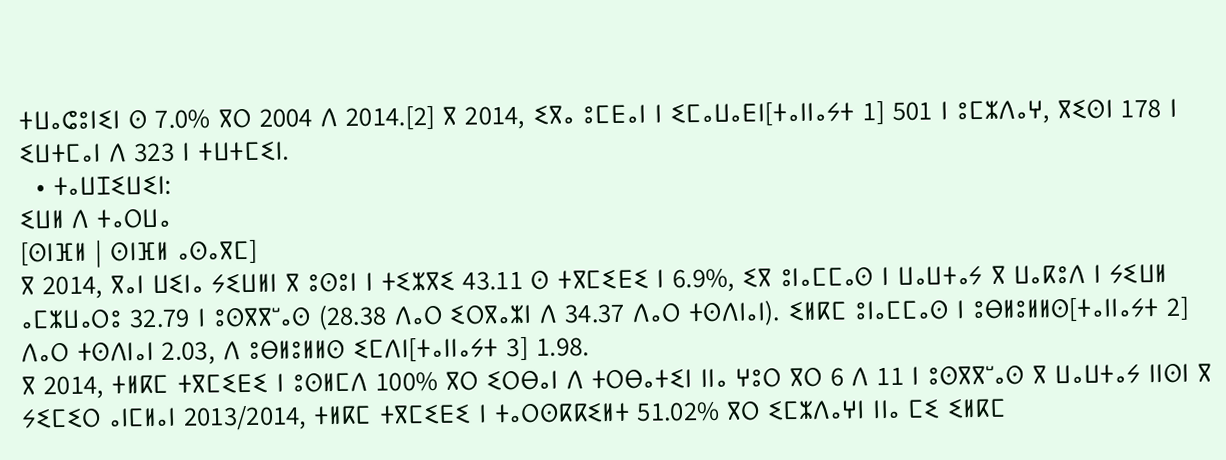ⵜⵡⴰⵛⵓⵏⵉⵏ ⵙ 7.0% ⴳⵔ 2004 ⴷ 2014.[2] ⴳ 2014, ⵉⴳⴰ ⵓⵎⴹⴰⵏ ⵏ ⵉⵎⴰⵡⴰⴹⵏ[ⵜⴰⵏⵏⴰⵢⵜ 1] 501 ⵏ ⵓⵎⵣⴷⴰⵖ, ⴳⵉⵙⵏ 178 ⵏ ⵉⵡⵜⵎⴰⵏ ⴷ 323 ⵏ ⵜⵡⵜⵎⵉⵏ.
  • ⵜⴰⵡⵊⵉⵡⵉⵏ:
ⵉⵡⵍ ⴷ ⵜⴰⵔⵡⴰ
[ⵙⵏⴼⵍ | ⵙⵏⴼⵍ ⴰⵙⴰⴳⵎ]
ⴳ 2014, ⴳⴰⵏ ⵡⵉⵏⴰ ⵢⵉⵡⵍⵏ ⴳ ⵓⵙⵓⵏ ⵏ ⵜⵉⵣⴳⵉ 43.11 ⵙ ⵜⴳⵎⵉⴹⵉ ⵏ 6.9%, ⵉⴳ ⵓⵏⴰⵎⵎⴰⵙ ⵏ ⵡⴰⵡⵜⴰⵢ ⴳ ⵡⴰⴽⵓⴷ ⵏ ⵢⵉⵡⵍ ⴰⵎⵣⵡⴰⵔⵓ 32.79 ⵏ ⵓⵙⴳⴳⵯⴰⵙ (28.38 ⴷⴰⵔ ⵉⵔⴳⴰⵣⵏ ⴷ 34.37 ⴷⴰⵔ ⵜⵙⴷⵏⴰⵏ). ⵉⵍⴽⵎ ⵓⵏⴰⵎⵎⴰⵙ ⵏ ⵓⴱⵍⵓⵍⵍⵙ[ⵜⴰⵏⵏⴰⵢⵜ 2] ⴷⴰⵔ ⵜⵙⴷⵏⴰⵏ 2.03, ⴷ ⵓⴱⵍⵓⵍⵍⵙ ⵉⵎⴷⵏ[ⵜⴰⵏⵏⴰⵢⵜ 3] 1.98.
ⴳ 2014, ⵜⵍⴽⵎ ⵜⴳⵎⵉⴹⵉ ⵏ ⵓⵙⵍⵎⴷ 100% ⴳⵔ ⵉⵔⴱⴰⵏ ⴷ ⵜⵔⴱⴰⵜⵉⵏ ⵏⵏⴰ ⵖⵓⵔ ⴳⵔ 6 ⴷ 11 ⵏ ⵓⵙⴳⴳⵯⴰⵙ ⴳ ⵡⴰⵡⵜⴰⵢ ⵏⵏⵙⵏ ⴳ ⵢⵉⵎⵉⵔ ⴰⵏⵎⵍⴰⵏ 2013/2014, ⵜⵍⴽⵎ ⵜⴳⵎⵉⴹⵉ ⵏ ⵜⴰⵔⵙⴽⴽⵉⵍⵜ 51.02% ⴳⵔ ⵉⵎⵣⴷⴰⵖⵏ ⵏⵏⴰ ⵎⵉ ⵉⵍⴽⵎ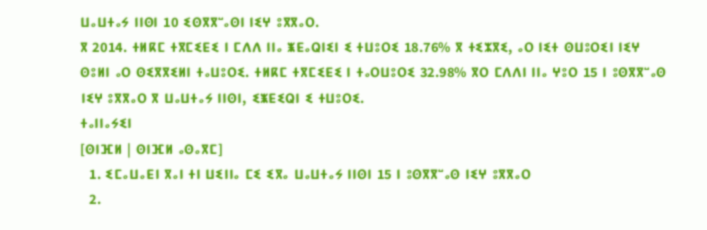ⵡⴰⵡⵜⴰⵢ ⵏⵏⵙⵏ 10 ⵉⵙⴳⴳⵯⴰⵙⵏ ⵏⵉⵖ ⵓⴳⴳⴰⵔ.
ⴳ 2014. ⵜⵍⴽⵎ ⵜⴳⵎⵉⴹⵉ ⵏ ⵎⴷⴷ ⵏⵏⴰ ⵥⴹⴰⵕⵏⵉⵏ ⵉ ⵜⵡⵓⵔⵉ 18.76% ⴳ ⵜⵉⵣⴳⵉ, ⴰⵔ ⵏⵉⵜ ⵙⵡⵓⵔⵉⵏ ⵏⵉⵖ ⵙⵓⵍⵏ ⴰⵔ ⵙⵉⴳⴳⵉⵍⵏ ⵜⴰⵡⵓⵔⵉ. ⵜⵍⴽⵎ ⵜⴳⵎⵉⴹⵉ ⵏ ⵜⴰⵔⵡⵓⵔⵉ 32.98% ⴳⵔ ⵎⴷⴷⵏ ⵏⵏⴰ ⵖⵓⵔ 15 ⵏ ⵓⵙⴳⴳⵯⴰⵙ ⵏⵉⵖ ⵓⴳⴳⴰⵔ ⴳ ⵡⴰⵡⵜⴰⵢ ⵏⵏⵙⵏ, ⵉⵥⴹⵉⵕⵏ ⵉ ⵜⵡⵓⵔⵉ.
ⵜⴰⵏⵏⴰⵢⵉⵏ
[ⵙⵏⴼⵍ | ⵙⵏⴼⵍ ⴰⵙⴰⴳⵎ]
  1. ⵉⵎⴰⵡⴰⴹⵏ ⴳⴰⵏ ⵜⵏ ⵡⵉⵏⵏⴰ ⵎⵉ ⵉⴳⴰ ⵡⴰⵡⵜⴰⵢ ⵏⵏⵙⵏ 15 ⵏ ⵓⵙⴳⴳⵯⴰⵙ ⵏⵉⵖ ⵓⴳⴳⴰⵔ
  2.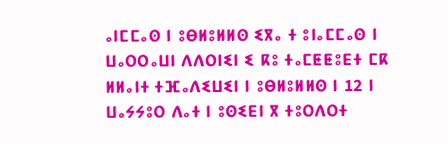ⴰⵏⵎⵎⴰⵙ ⵏ ⵓⴱⵍⵓⵍⵍⵙ ⵉⴳⴰ ⵜ ⵓⵏⴰⵎⵎⴰⵙ ⵏ ⵡⴰⵔⵔⴰⵡⵏ ⴷⴷⵔⵏⵉⵏ ⵉ ⴽⵓ ⵜⴰⵎⵟⵟⵓⴹⵜ ⵎⴽ ⵍⵍⴰⵏⵜ ⵜⴼⴰⴷⵉⵡⵉⵏ ⵏ ⵓⴱⵍⵓⵍⵍⵙ ⵏ 12 ⵏ ⵡⴰⵢⵢⵓⵔ ⴷⴰⵜ ⵏ ⵓⵙⵉⴹⵏ ⴳ ⵜⵓⵔⴷⵔⵜ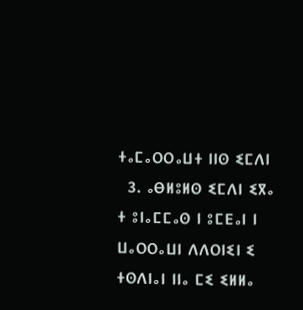ⵜⴰⵎⴰⵔⵔⴰⵡⵜ ⵏⵏⵙ ⵉⵎⴷⵏ
  3. ⴰⴱⵍⵓⵍⵙ ⵉⵎⴷⵏ ⵉⴳⴰ ⵜ ⵓⵏⴰⵎⵎⴰⵙ ⵏ ⵓⵎⴹⴰⵏ ⵏ ⵡⴰⵔⵔⴰⵡⵏ ⴷⴷⵔⵏⵉⵏ ⵉ ⵜⵙⴷⵏⴰⵏ ⵏⵏⴰ ⵎⵉ ⵉⵍⵍⴰ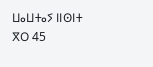ⵡⴰⵡⵜⴰⵢ ⵏⵏⵙⵏⵜ ⴳⵔ 45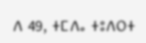ⴷ 49, ⵜⵎⴷⴰ ⵜⵓⴷⵔⵜ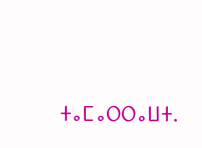ⵜⴰⵎⴰⵔⵔⴰⵡⵜ.